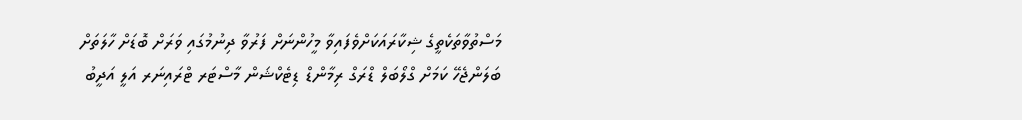މަސްތުވާތަކެތީގެ ޝިކާރައަކަށްވެފައިވާ މީހުންނަށް ފަރުވާ ދިނުމުގައި ވަރަށް ބޮޑަށް ހާލަތަށް ބަލަންޖެހޭ ކަމަށް ގްލޯބަލް ޑްރަގް ރިމާންޑް ޑިޓެކްޝަން މާސްޓަރ ޓްރައިނަރ އަލީ އަދީބު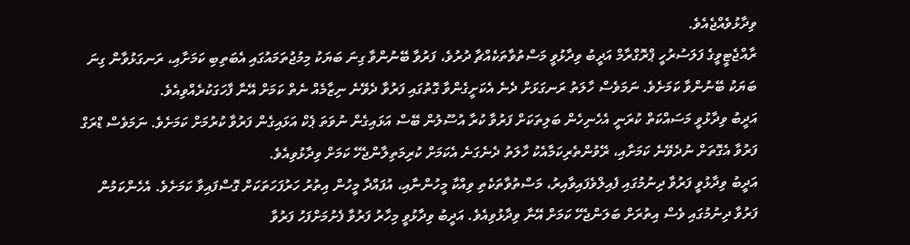ވިދާޅުވެއްޖެއެވެ.
ރާއްޖެޓީވީގެ ފަލަސުރުހީ ޕްރޮގްރާމް އަދީބު ވިދާޅުވީ މަސްތުވާތަކެއްޗާ ދުރުވެ، ފަރުވާ ބޭނުންވާ ގިނަ ބަޔަކު މިމުޖުތަމައުގައި އެބަތިބި ކަމަށާއި، ރަނގަޅުވާން ގިނަ ބަޔަކު ބޭނުންވާ ކަމަށެވެ. ނަމަވެސް ހާލަތު ރަނގަޅަށް ދެނެ އެކަށީގެންވާ ގޮތުގައި ފަރުވާ ދެވޭނެ ނިޒާމެއް ނެތް ކަމަށް އޭނާ ފާހަގަކުރެއްވިއެވެ.
އަދީބު ވިދާޅުވީ މަސައްކަތް ކުރަނީ އެހެނިހެން ބަލިތަކަށް ފަރުވާ ކުރާ އުސޫލުން ބޭސް އަޅައިގެން ނުވަތަ ޕެކް އަޅައިގެން ފަރުވާ ކުރުމަށް ކަމަށެވެ. ނަމަވެސް ޑްރަގް ފަރުވާ އެގޮތަށް ނުދެވޭނެ ކަމަށާއި، ރޭވުންތެރިކަމާއެކު ހާލަތު ދެނެގަނެ އެކަމަށް ކުރިމަތިލާންޖެހޭ ކަމަށް ވިދާޅުވިއެވެ.
އަދީބު ވިދާޅުވީ ފަރުވާ ދިނުމުގައި ފެއިލްވެފައިވާއިރު، މަސްތުވާތަކެތި ވިއްކާ މީހުންނާއި، އުފައްދާ މީހުން އިތުރު ހަރުފަހަތަކަށް ގޮސްފައިވާ ކަމަށެވެ. އެހެންކަމުން ފަރުވާ ދިނުމުގައި ވެސް އިތުރަށް ބަލަންޖެހޭ ކަމަށް އޭނާ ވިދާޅުވިއެވެ. އަދީބު ވިދާޅުވީ މިހާރު ފަރުވާ ފެށުމަށްފަހު ފަރުވާ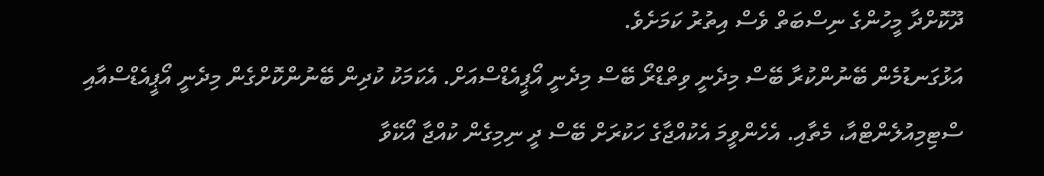ދޫކޮށްދާ މީހުންގެ ނިސްބަތް ވެސް އިތުރު ކަމަށެވެ.
އަޅުގަނޑުމެން ބޭނުންކުރާ ބޭސް މިދެނީ ވިތްޑްރޯ ބޭސް މިދެނީ އޯޕީއެޑްސްއަށް. އެކަމަކު ކުދިން ބޭނުންކޮށްގެން މިދެނީ އޯޕީއެޑްސްއާއި ސްޓިމިއުލެންޓްއާ، މެތާއި. އެހެންވީމަ އެކުއްޖާގެ ހަކުރަށް ބޭސް ދީ ނިމިގެން ކުއްޖާ އޯކޭވާ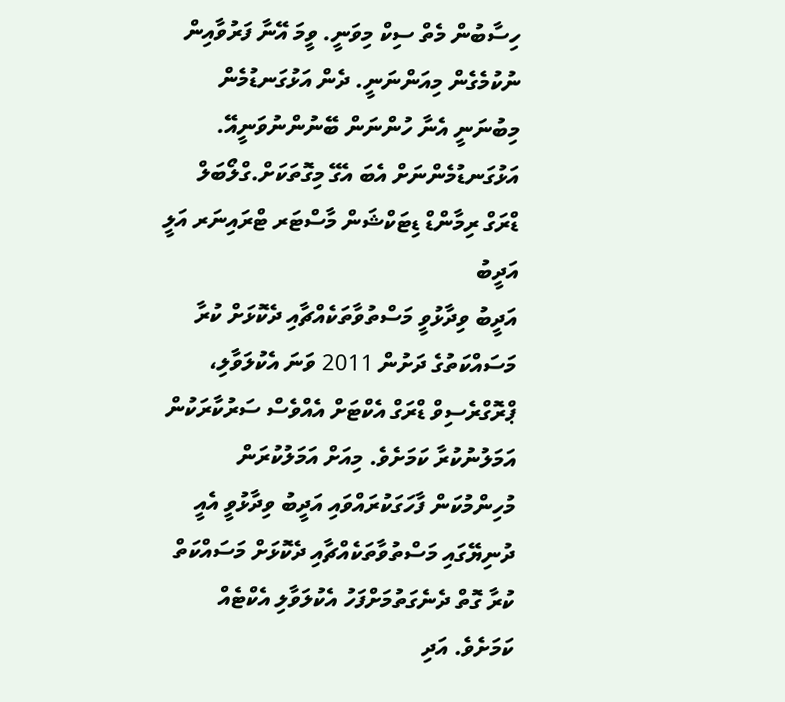ހިސާބުން މެތް ސިކް މިވަނީ. ވީމަ އޭނާ ފަރުވާއިން ނުކުމެގެން މިއަންނަނީ. ދެން އަޅުގަނޑުމެން މިބުނަނީ އެނާ ހުންނަން ބޭނުންނުވަނީއޭ. އަޅުގަނޑުމެންނަށް އެބަ އެގޭ މިގޮތަކަށް.ގްލޯބަލް ޑްރަގް ރިމާންޑް ޑިޓަކްޝަން މާސްޓަރ ޓްރައިނަރ އަލީ އަދީބު
އަދީބު ވިދާޅުވީ މަސްތުވާތަކެއްޗާއި ދެކޮޅަށް ކުރާ މަސައްކަތުގެ ދަށުން 2011 ވަނަ އެކުލަވާލި، ޕްރޮގްރެސިވް ޑްރަގް އެކްޓަށް އެއްވެސް ސަރުކާރަކުން އަމަލުނުކުރާ ކަމަށެވެ. މިއަށް އަމަލުކުރަން މުހިންމުކަން ފާހަގަކުރައްވައި އަދީބު ވިދާޅުވީ އެއީ ދުނިޔޭގައި މަސްތުވާތަކެއްޗާއި ދެކޮޅަށް މަސައްކަތް ކުރާ ގޮތް ދެނެގަތުމަށްފަހު އެކުލަވާލި އެކްޓެއް ކަމަށެވެ. އަދި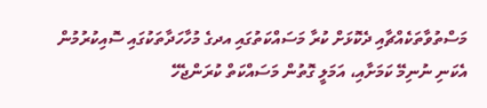މަސްތުވާތަކެއްޗާއި ދެކޮޅަށް ކުރާ މަސައްކަތުގައި އދގެ މުހާހަދާތަކުގައި ސޮއިކުރުމުން އެކަނި ނުނިމޭ ކަމަށާއި، އަމަލީ ގޮތުން މަސައްކަތް ކުރަންޖެހޭ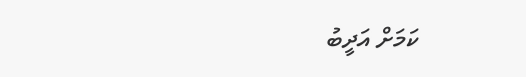ކަމަށް އަދީބު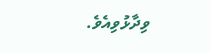ވިދާޅުވިއެވެ.